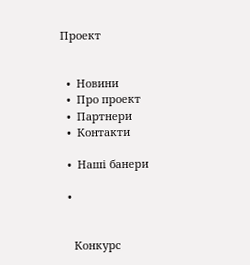Проект


  •  Новини
  •  Про проект
  •  Партнери
  •  Контакти

  •  Наші банери

  •


    Конкурс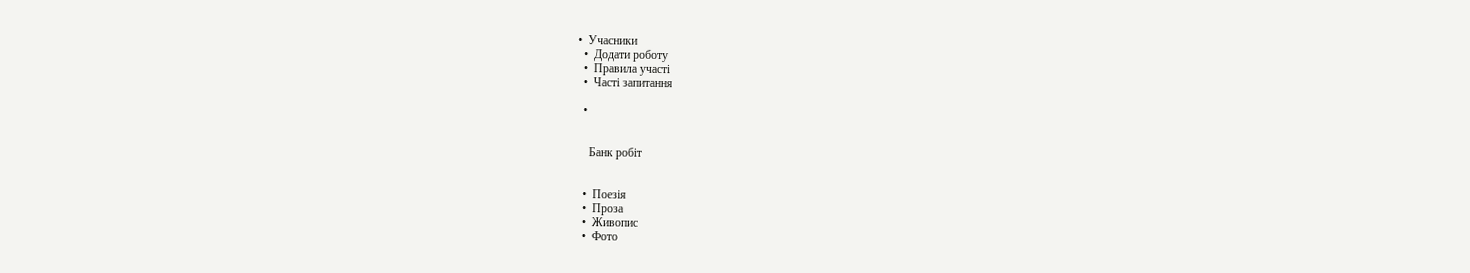•  Учасники
  •  Додати роботу
  •  Правила участі
  •  Часті запитання

  •


    Банк робіт


  •  Поезія
  •  Проза
  •  Живопис
  •  Фото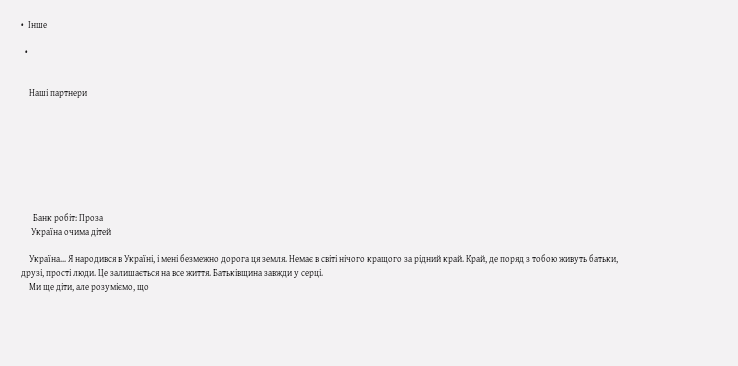•  Інше

  •


    Наші партнери








      Банк робіт: Проза
     Україна очима дітей

    Україна… Я народився в Україні, і мені безмежно дорога ця земля. Немає в світі нічого кращого за рідний край. Край, де поряд з тобою живуть батьки, друзі, прості люди. Це залишається на все життя. Батьківщина завжди у серці.
    Ми ще діти, але розуміємо, що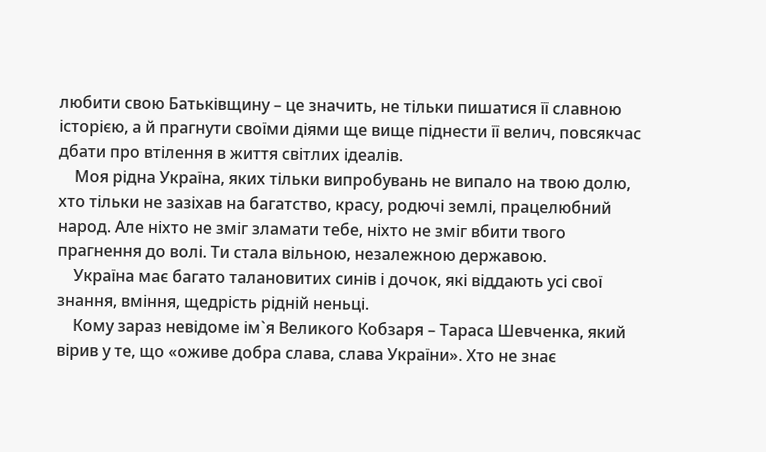любити свою Батьківщину – це значить, не тільки пишатися її славною історією, а й прагнути своїми діями ще вище піднести її велич, повсякчас дбати про втілення в життя світлих ідеалів.
    Моя рідна Україна, яких тільки випробувань не випало на твою долю, хто тільки не зазіхав на багатство, красу, родючі землі, працелюбний народ. Але ніхто не зміг зламати тебе, ніхто не зміг вбити твого прагнення до волі. Ти стала вільною, незалежною державою.
    Україна має багато талановитих синів і дочок, які віддають усі свої знання, вміння, щедрість рідній неньці.
    Кому зараз невідоме ім`я Великого Кобзаря – Тараса Шевченка, який вірив у те, що «оживе добра слава, слава України». Хто не знає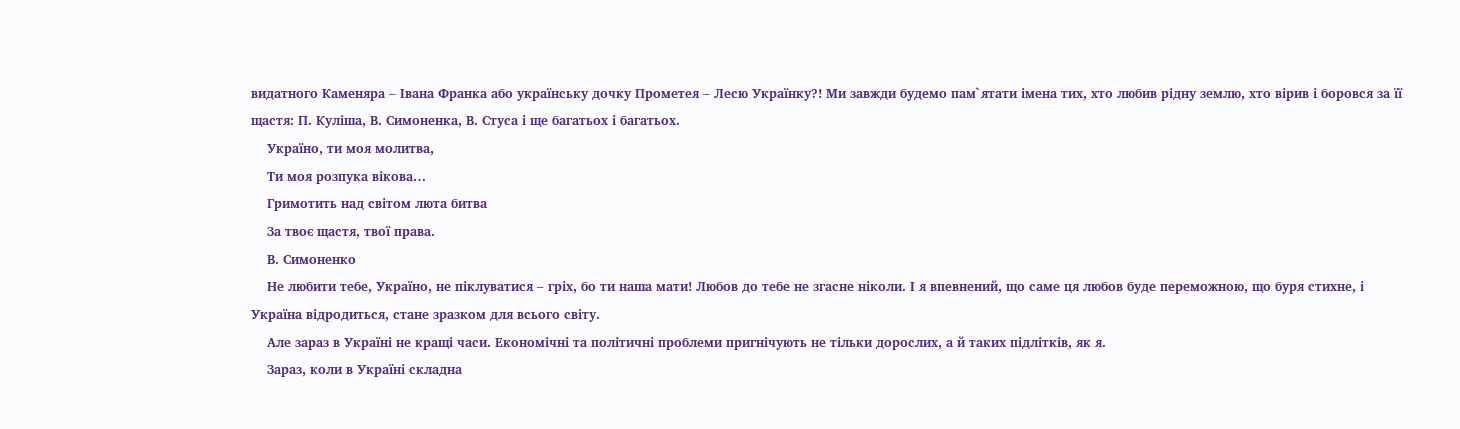видатного Каменяра – Івана Франка або українську дочку Прометея – Лесю Українку?! Ми завжди будемо пам`ятати імена тих, хто любив рідну землю, хто вірив і боровся за її щастя: П. Куліша, В. Симоненка, В. Стуса і ще багатьох і багатьох.
    Україно, ти моя молитва,
    Ти моя розпука вікова…
    Гримотить над світом люта битва
    За твоє щастя, твої права.
    В. Симоненко
    Не любити тебе, Україно, не піклуватися – гріх, бо ти наша мати! Любов до тебе не згасне ніколи. І я впевнений, що саме ця любов буде переможною, що буря стихне, і Україна відродиться, стане зразком для всього світу.
    Але зараз в Україні не кращі часи. Економічні та політичні проблеми пригнічують не тільки дорослих, а й таких підлітків, як я.
    Зараз, коли в Україні складна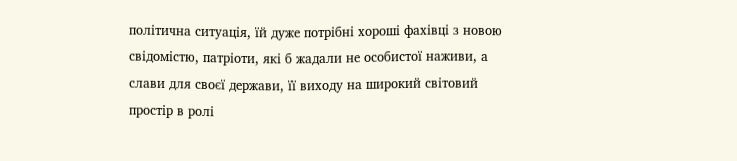політична ситуація, їй дуже потрібні хороші фахівці з новою свідомістю, патріоти, які б жадали не особистої наживи, а слави для своєї держави, її виходу на широкий світовий простір в ролі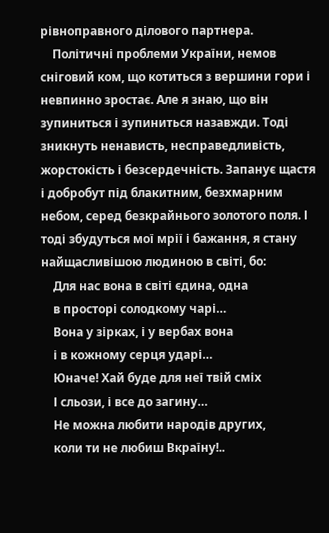рівноправного ділового партнера.
    Політичні проблеми України, немов сніговий ком, що котиться з вершини гори і невпинно зростає. Але я знаю, що він зупиниться і зупиниться назавжди. Тоді зникнуть ненависть, несправедливість, жорстокість і безсердечність. Запанує щастя і добробут під блакитним, безхмарним небом, серед безкрайнього золотого поля. І тоді збудуться мої мрії і бажання, я стану найщасливішою людиною в світі, бо:
    Для нас вона в світі єдина, одна
    в просторі солодкому чарі…
    Вона у зірках, і у вербах вона
    і в кожному серця ударі…
    Юначе! Хай буде для неї твій сміх
    І сльози, і все до загину…
    Не можна любити народів других,
    коли ти не любиш Вкраїну!..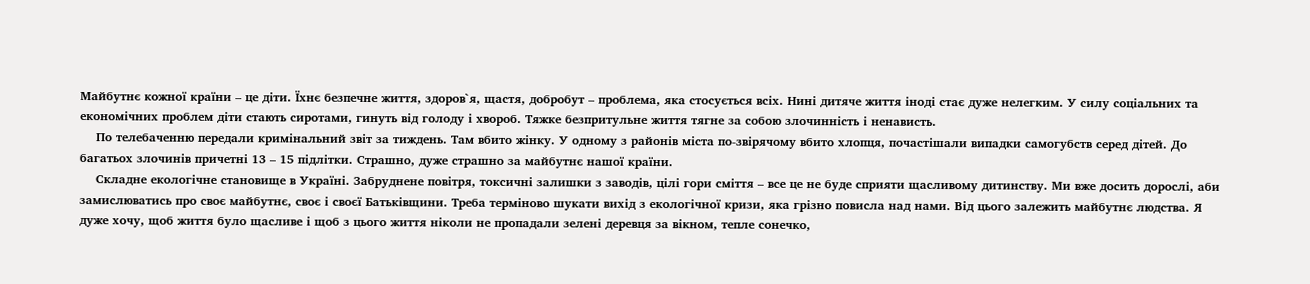Майбутнє кожної країни – це діти. Їхнє безпечне життя, здоров`я, щастя, добробут – проблема, яка стосується всіх. Нині дитяче життя іноді стає дуже нелегким. У силу соціальних та економічних проблем діти стають сиротами, гинуть від голоду і хвороб. Тяжке безпритульне життя тягне за собою злочинність і ненависть.
    По телебаченню передали кримінальний звіт за тиждень. Там вбито жінку. У одному з районів міста по-звірячому вбито хлопця, почастішали випадки самогубств серед дітей. До багатьох злочинів причетні 13 – 15 підлітки. Страшно, дуже страшно за майбутнє нашої країни.
    Складне екологічне становище в Україні. Забруднене повітря, токсичні залишки з заводів, цілі гори сміття – все це не буде сприяти щасливому дитинству. Ми вже досить дорослі, аби замислюватись про своє майбутнє, своє і своєї Батьківщини. Треба терміново шукати вихід з екологічної кризи, яка грізно повисла над нами. Від цього залежить майбутнє людства. Я дуже хочу, щоб життя було щасливе і щоб з цього життя ніколи не пропадали зелені деревця за вікном, тепле сонечко,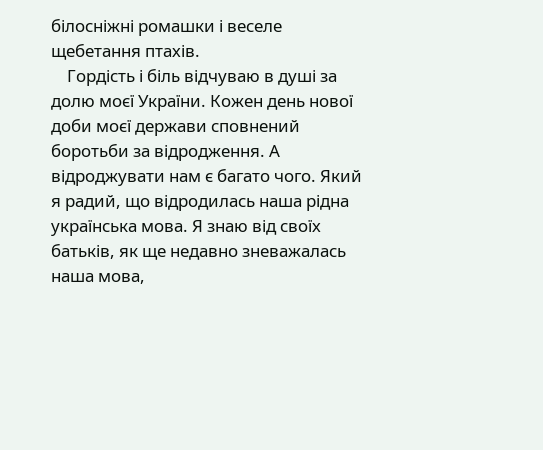білосніжні ромашки і веселе щебетання птахів.
    Гордість і біль відчуваю в душі за долю моєї України. Кожен день нової доби моєї держави сповнений боротьби за відродження. А відроджувати нам є багато чого. Який я радий, що відродилась наша рідна українська мова. Я знаю від своїх батьків, як ще недавно зневажалась наша мова,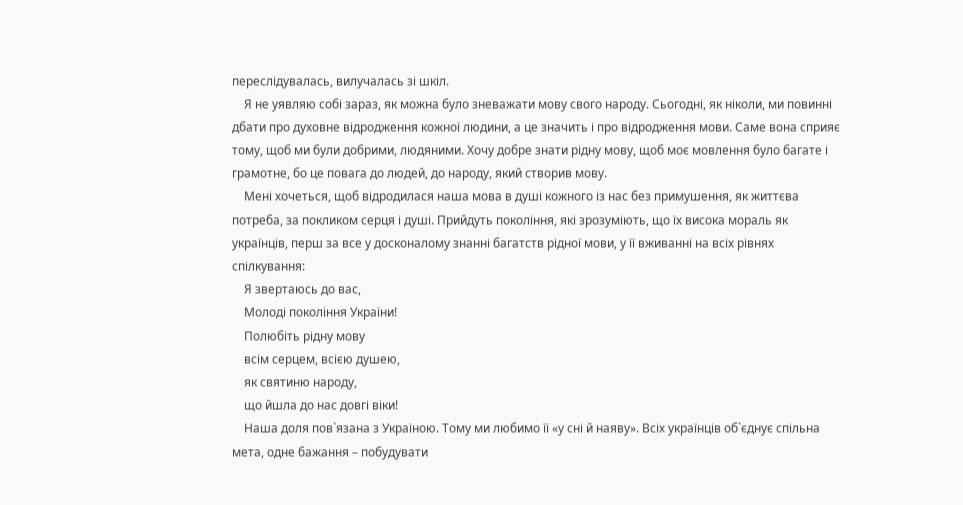переслідувалась, вилучалась зі шкіл.
    Я не уявляю собі зараз, як можна було зневажати мову свого народу. Сьогодні, як ніколи, ми повинні дбати про духовне відродження кожної людини, а це значить і про відродження мови. Саме вона сприяє тому, щоб ми були добрими, людяними. Хочу добре знати рідну мову, щоб моє мовлення було багате і грамотне, бо це повага до людей, до народу, який створив мову.
    Мені хочеться, щоб відродилася наша мова в душі кожного із нас без примушення, як життєва потреба, за покликом серця і душі. Прийдуть покоління, які зрозуміють, що їх висока мораль як українців, перш за все у досконалому знанні багатств рідної мови, у її вживанні на всіх рівнях спілкування:
    Я звертаюсь до вас,
    Молоді покоління України!
    Полюбіть рідну мову
    всім серцем, всією душею,
    як святиню народу,
    що йшла до нас довгі віки!
    Наша доля пов`язана з Україною. Тому ми любимо її «у сні й наяву». Всіх українців об`єднує спільна мета, одне бажання – побудувати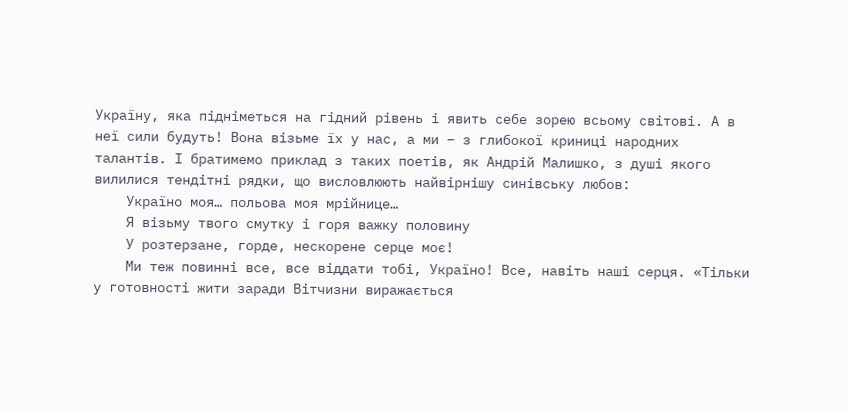Україну, яка підніметься на гідний рівень і явить себе зорею всьому світові. А в неї сили будуть! Вона візьме їх у нас, а ми – з глибокої криниці народних талантів. І братимемо приклад з таких поетів, як Андрій Малишко, з душі якого вилилися тендітні рядки, що висловлюють найвірнішу синівську любов:
    Україно моя… польова моя мрійнице…
    Я візьму твого смутку і горя важку половину
    У розтерзане, горде, нескорене серце моє!
    Ми теж повинні все, все віддати тобі, Україно! Все, навіть наші серця. «Тільки у готовності жити заради Вітчизни виражається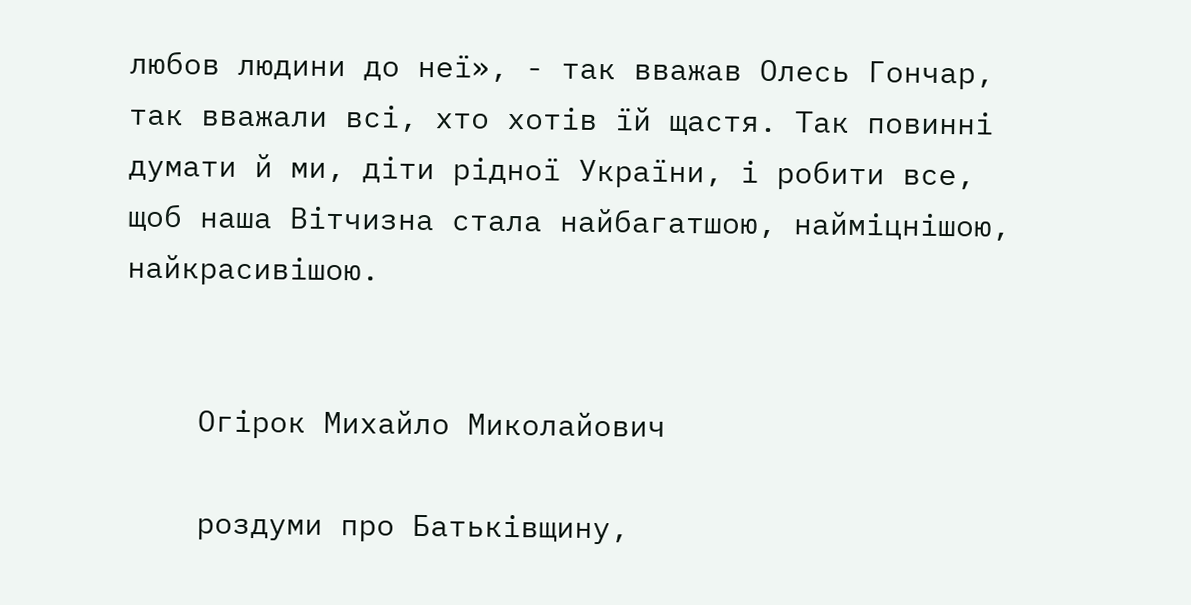любов людини до неї», - так вважав Олесь Гончар, так вважали всі, хто хотів їй щастя. Так повинні думати й ми, діти рідної України, і робити все, щоб наша Вітчизна стала найбагатшою, найміцнішою, найкрасивішою.


    Огірок Михайло Миколайович

    роздуми про Батьківщину,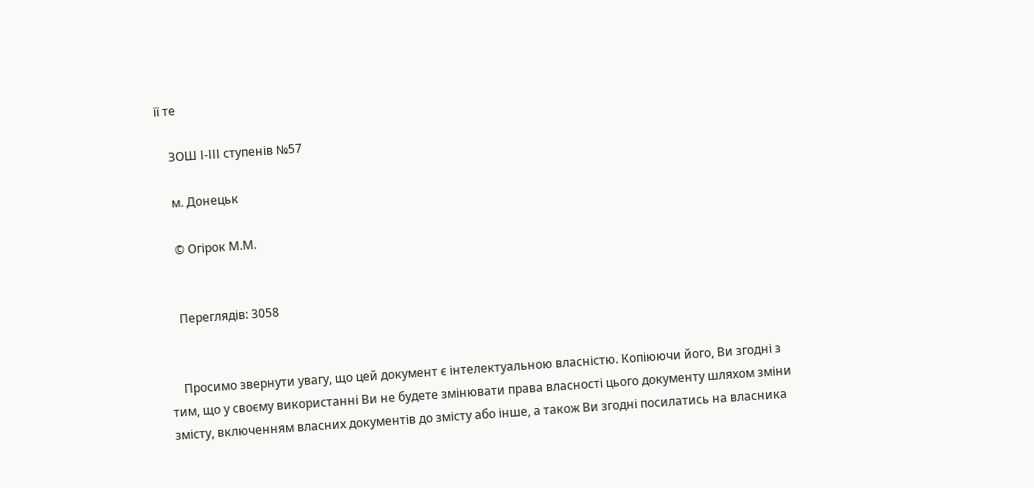її те

    ЗОШ І-ІІІ ступенів №57

    м. Донецьк

    © Огірок М.М.


    Переглядів: 3058


    Просимо звернути увагу, що цей документ є інтелектуальною власністю. Копіюючи його, Ви згодні з тим, що у своєму використанні Ви не будете змінювати права власності цього документу шляхом зміни змісту, включенням власних документів до змісту або інше, а також Ви згодні посилатись на власника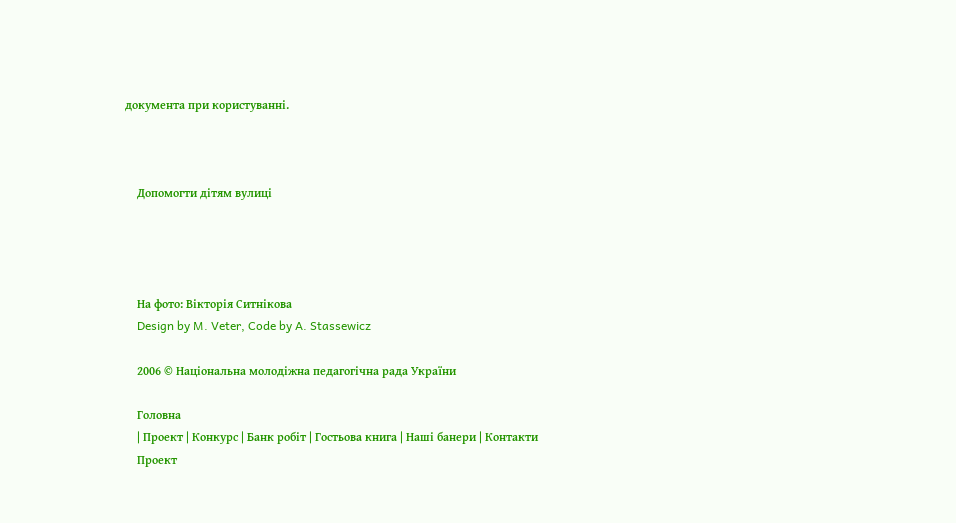документа при користуванні.



    Допомогти дітям вулиці




    На фото: Вікторія Ситнікова
    Design by M. Veter, Code by A. Stassewicz

    2006 © Національна молодіжна педагогічна рада України

    Головна
    | Проект | Конкурс | Банк робіт | Гостьова книга | Наші банери | Контакти
    Проект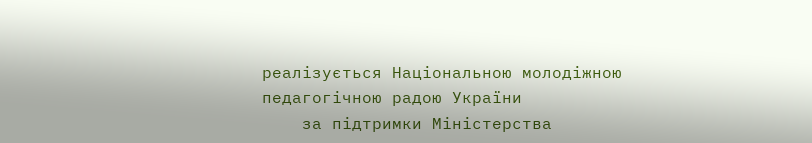реалізується Національною молодіжною педагогічною радою України
    за підтримки Міністерства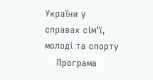України у справах сім'ї, молоді та спорту
    Програма